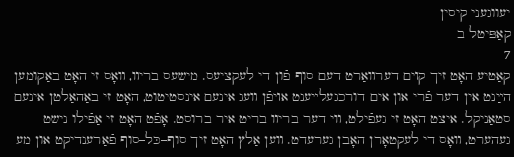יעווגעני קיסין
קאַפּיטל ב
7
קאַטיע האָט זיך קױם דערװאַרט דעם סוף פֿון די לעקציעס. מישעס בריװ, װאָס זי האָט באַקומען הײַנט אין דער פֿרי און אים דורכגעלײענט אױפֿן װעג אינעם אינסטיטוט, האָט זי באַהאַלטן אינעם סטאַניקל. איצט האָט זי געפֿילט, װי דער בריװ בריט איר ברוסט. אָפֿט האָט זי אַפֿילו נישט געהערט, װאָס די לעקטאָרן האָבן גערעדט. װען אַלץ האָט זיך סוף–כּל–סוף פֿאַרענדיקט און מע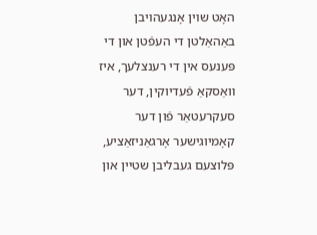האָט שױן אָנגעהױבן באַהאַלטן די העפֿטן און די פּענעס אין די רענצלעך, איז װאַסקאַ פֿעדיוקין, דער סעקרעטאַר פֿון דער קאָמיוגישער אָרגאַניזאַציע, פּלוצעם געבליבן שטײן און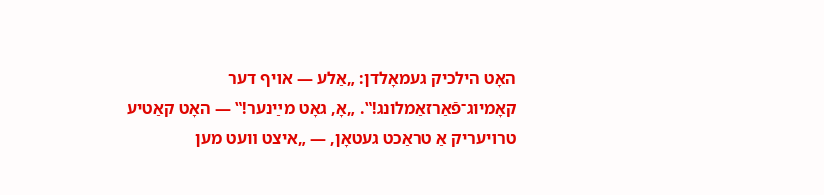האָט הילכיק געמאָלדן: „אַלע — אױף דער קאָמיוג־פֿאַרזאַמלונג!‟. „אָ, גאָט מײַנער!‟ — האָט קאַטיע טרױעריק אַ טראַכט געטאָן, — „איצט װעט מען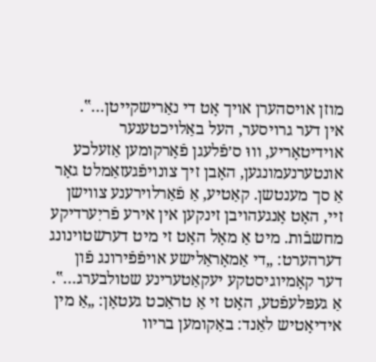מוזן אױסהערן אױך אָט די נאַרישקײטן…‟.
אין דער גרױסער, העל באַלױכטענער אױדיטאָריע, װוּ ס׳פֿלעגן פֿאָרקומען אַזעלכע אונטערנעמונגען, האָבן זיך צונױפֿגעזאַמלט גאָר אַ סך מענטשן. קאַטיע, אַ פֿאַרלױרענע צװישן זײ, האָט אָנגעהױבן זינקען אין אירע פֿריִערדיקע מחשבֿות. מיט אַ מאָל האָט זי מיט דערשטױנונג דערהערט: „די אַמאָראַלישע אױפֿפֿירונג פֿון דער קאָמיוגיסטקע יעקאַטערינע שטולבערג…‟. אַ געפּלעפֿטע, האָט זי אַ טראַכט געטאָן: „אַ מין אידיאָטיש לאַנד: באַקומען בריװ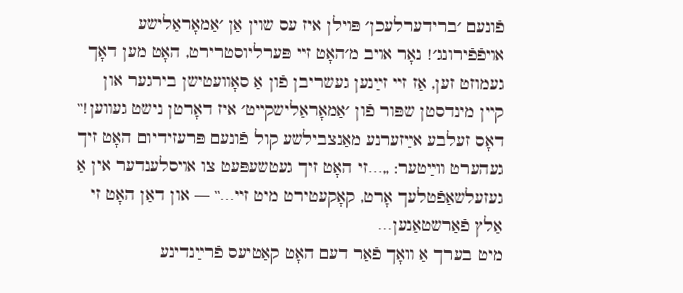פֿונעם ׳ברידערלעכן׳ פּױלן איז עס שוין אַן ׳אַמאָראַלישע אױפֿפֿירונג׳! נאָר אױב מ׳האָט זײ פּערליוסטרירט, האָט מען דאָך געמוזט זען, אַז זײ זײַנען געשריבן פֿון אַ סאָװעטישן בירגער און קײן מינדסטן שפּור פֿון ׳אַמאָראַלישקײט׳ איז דאָרטן נישט געװען!‟ דאָס זעלבע אײַזערנע מאַנצבילשע קול פֿונעם פּרעזידיום האָט זיך געהערט װײַטער: „…זי האָט זיך געטשעפּעט צו אױסלענדער אין אַ געזעלשאַפֿטלעך אָרט, קאָקעטירט מיט זײ…‟ — און דאַן האָט זי אַלץ פֿאַרשטאַנען…
מיט בערך אַ װאָך פֿאַר דעם האָט קאַטיעס פֿרײַנדינע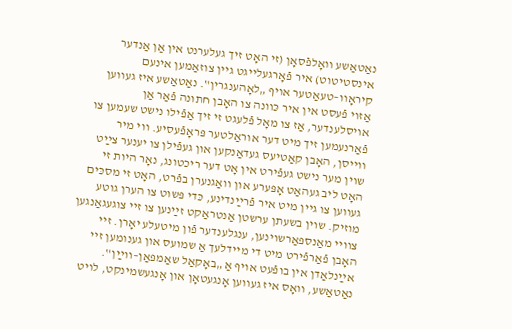נאַטאַשע װאָלפֿסאָן (זי האָט זיך געלערנט אין אַן אַנדער אינסטיטוט) איר פֿאָרגעלײגט גײן צוזאַמען אינעם קיראָװ–טעאַטער אױף „לאָהענגרין‟. נאַטאַשע איז געװען אַזױ פֿעסט אין איר כּװנה צו האָבן חתונה פֿאַר אַן אױסלענדער, אַז צו מאָל פֿלעגט זי זיך אַפֿילו נישט שעמען צו פֿאַרנעמען זיך מיט דער אוראַלטער פּראָפֿעסיע. װי מיר װײסן, האָבן קאַטיעס געדאַנקען און געפֿילן צו יענער צײַט שױן מער נישט געפֿירט אין אָט דער ריכטונג, נאָר היות זי האָט ליב געהאַט אָפּערע און װאַגנערן בפֿרט, האָט זי מסכּים געװען צו גײן מיט איר פֿרײַנדינע, כּדי פּשוט צו הערן גוטע מוזיק. שױן בשעתן ערשטן אַנטראַקט זײַנען צו זײ צוגעגאַנגען צװײ מאַנספּאַרשױנען, ענגלענדער פֿון מיטעלע יאָרן. זײ האָבן פֿאַרפֿירט מיט די מיידלעך אַ שמועס און גענומען זײ אײַנלאַדן אין בופֿעט אויף אַ „באָקאַל שאַמפּאַן–װײַן‟. נאַטאַשע, װאָס איז געװען אָנגעטאָן און אָנגעשמינקט, לױט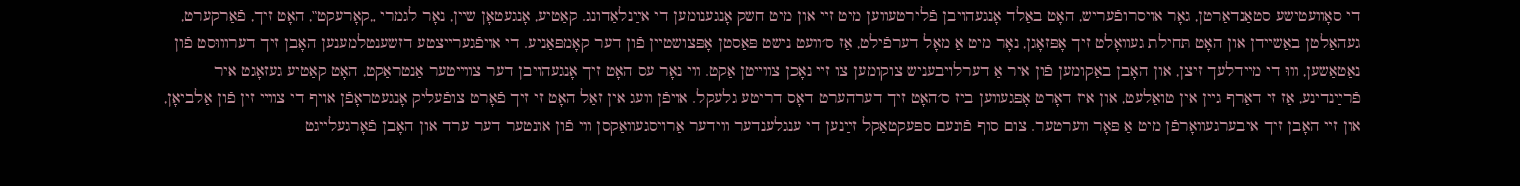די סאָװעטישע סטאַנדאַרטן, גאָר אױסרופֿעריש, האָט באַלד אָנגעהױבן פֿלירטעװען מיט זײ און מיט חשק אָנגענומען די אײַנלאַדונג. קאַטיע, אָנגעטאָן שײן, נאָר לגמרי „קאָרעקט‟, האָט זיך, פֿאַרקערט, געהאַלטן באַשײדן און האָט תּחילת געװאָלט זיך אָפּזאָגן, נאָר מיט אַ מאָל דערפֿילט, אַז ס׳װעט נישט פּאַסטן אָפּצושטײן פֿון דער קאָמפּאַניע. די אױפֿגערײצטע דזשענטלמענען האָבן זיך דערװוּסט פֿון נאַטאַשען, װוּ די מײדלעך זיצן, און האָבן באַקומען פֿון איר אַ דערלױבעניש צוקומען צו זײ נאָכן צװײטן אַקט. װי נאָר עס האָט זיך אָנגעהױבן דער צװײטער אַנטראַקט, האָט קאַטיע געזאָגט איר פֿרײַנדינע, אַז זי דאַרף גײן אין טואַלעט, און איז דאָרט אָפּגעװען ביז ס׳האָט זיך דערהערט דאָס דריטע גלעקל. אױפֿן װעג אין זאַל האָט זי זיך פֿאָרט צופֿעליק אָנגעטראָפֿן אױף די צװײ זין פֿון אַלביאָן, און זײ האָבן זיך איבערגעװאָרפֿן מיט אַ פּאָר װערטער. צום סוף פֿונעם ספּעקטאַקל זײַנען די ענגלענדער װידער אַרױסגעװאַקסן װי פֿון אונטער דער ערד און האָבן פֿאָרגעלײגט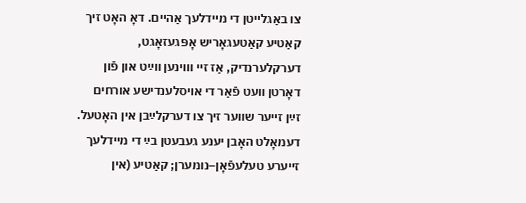צו באַגלײטן די מײדלעך אַהײם. דאָ האָט זיך קאַטיע קאַטעגאָריש אָפּגעזאָגט, דערקלערנדיק, אַז זײ װױנען װײַט און פֿון דאָרטן װעט פֿאַר די אױסלענדישע אורחים זײַן זײער שװער זיך צו דערקלײַבן אין האָטעל. דעמאָלט האָבן יענע געבעטן בײַ די מײדלעך זײערע טעלעפֿאָן–נומערן; קאַטיע (אין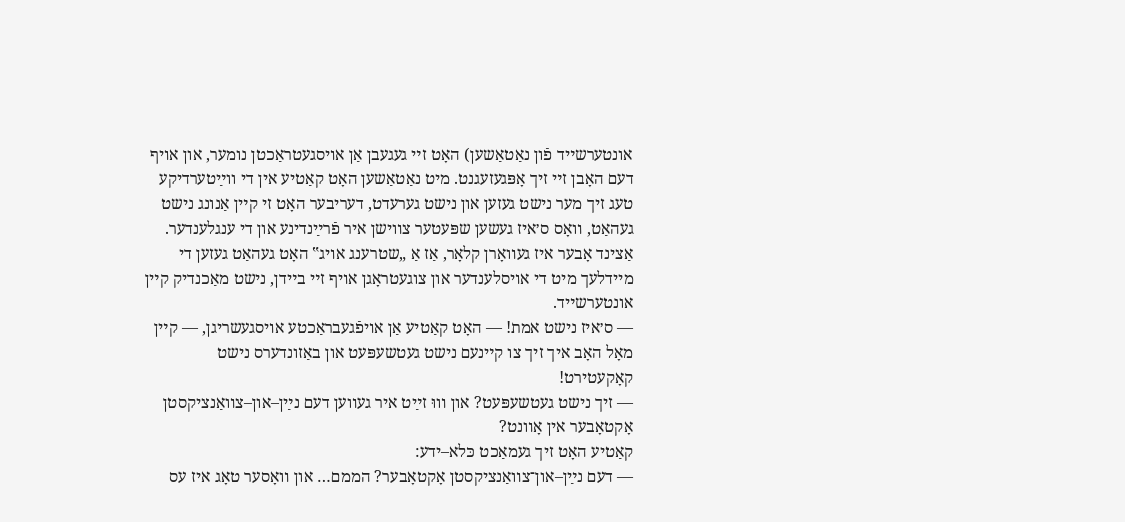אונטערשײד פֿון נאַטאַשען) האָט זײ געגעבן אַן אױסגעטראַכטן נומער, און אױף דעם האָבן זײ זיך אָפּגעזעגנט. מיט נאַטאַשען האָט קאַטיע אין די ווײַטערדיקע טעג זיך מער נישט געזען און נישט גערעדט, דעריבער האָט זי קײן אַנונג נישט געהאַט, װאָס ס׳איז געשען שפּעטער צװישן איר פֿרײַנדינע און די ענגלענדער. אַצינד אָבער איז געװאָרן קלאָר, אַז אַ „שטרענג אױג‟ האָט געהאַט געזען די מיידלעך מיט די אױסלענדער און צוגעטראָגן אױף זײ בײדן, נישט מאַכנדיק קײן אונטערשײד.
— ס׳איז נישט אמת! — האָט קאַטיע אַן אױפֿגעבראַכטע אױסגעשריגן, — קײן מאָל האָב איך זיך צו קײנעם נישט געטשעפּעט און באַזונדערס נישט קאָקעטירט!
— זיך נישט געטשעפּעט? און װוּ זײַט איר געװען דעם נײַן–און–צװאַנציקסטן אָקטאָבער אין אָװנט?
קאַטיע האָט זיך געמאַכט כּלא–ידע:
— דעם נײַן–און־צװאַנציקסטן אָקטאָבער? הממם… און װאָסער טאָג איז עס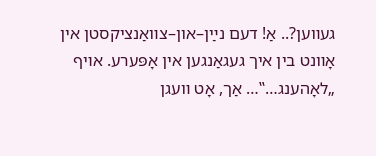געװען?.. אַ! דעם נײַן–און–צװאַנציקסטן אין אָװנט בין איך געגאַנגען אין אָפּערע. אױף „לאָהענג…‟… אַך, אָט װעגן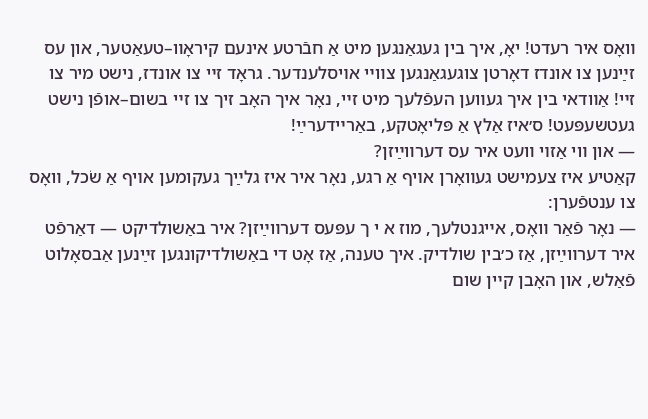װאָס איר רעדט! יאָ, איך בין געגאַנגען מיט אַ חבֿרטע אינעם קיראָװ–טעאַטער, און עס זײַנען צו אונדז דאָרטן צוגעגאַנגען צװײ אױסלענדער. גראָד זײ צו אונדז, נישט מיר צו זײ! אַװדאי בין איך געװען העפֿלעך מיט זײ, נאָר איך האָב זיך צו זײ בשום–אופֿן נישט געטשעפּעט! ס׳איז אַלץ אַ פּליאָטקע, באַרײדערײַ!
— און װי אַזױ װעט איר עס דערװײַזן?
קאַטיע איז צעמישט געװאָרן אױף אַ רגע, נאָר איר איז גלײַך געקומען אױף אַ שׂכל, װאָס צו ענטפֿערן:
— נאָר פֿאַר װאָס, אײגנטלעך, מוז א י ך עפּעס דערװײַזן? איר באַשולדיקט — דאַרפֿט איר דערװײַזן, אַז כ׳בין שולדיק. איך טענה, אַז אָט די באַשולדיקונגען זײַנען אַבסאָלוט פֿאַלש, און האָבן קײן שום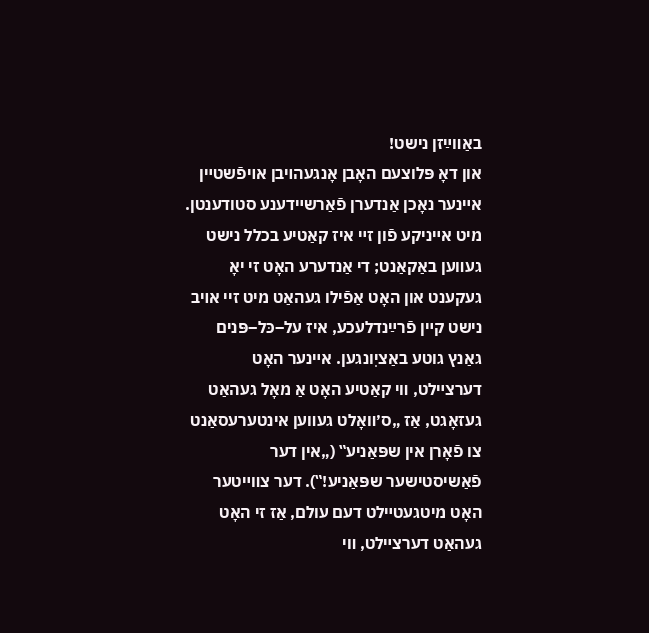באַװײַזן נישט!
און דאָ פּלוצעם האָבן אָנגעהױבן אױפֿשטײן אײנער נאָכן אַנדערן פֿאַרשײדענע סטודענטן. מיט אײניקע פֿון זײ איז קאַטיע בכלל נישט געװען באַקאַנט; די אַנדערע האָט זי יאָ געקענט און האָט אַפֿילו געהאַט מיט זיי אױב נישט קײן פֿרײַנדלעכע, איז על–כּל–פּנים גאַנץ גוטע באַציִונגען. אײנער האָט דערצײלט, װי קאַטיע האָט אַ מאָל געהאַט געזאָגט, אַז „ס׳װאָלט געװען אינטערעסאַנט צו פֿאָרן אין שפּאַניע‟ („אין דער פֿאַשיסטישער שפּאַניע!‟). דער צװײטער האָט מיטגעטײלט דעם עולם, אַז זי האָט געהאַט דערצײלט, װי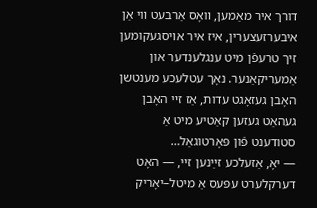דורך איר מאַמען, װאָס אַרבעט װי אַן איבערזעצערין, איז איר אױסגעקומען זיך טרעפֿן מיט ענגלענדער און אַמעריקאַנער. נאָך עטלעכע מענטשן האָבן געזאָגט עדות, אַז זײ האָבן געהאַט געזען קאַטיע מיט אַ סטודענט פֿון פּאָרטוגאַל…
— יאָ, אַזעלכע זײַנען זײ, — האָט דערקלערט עפּעס אַ מיטל–יאָריק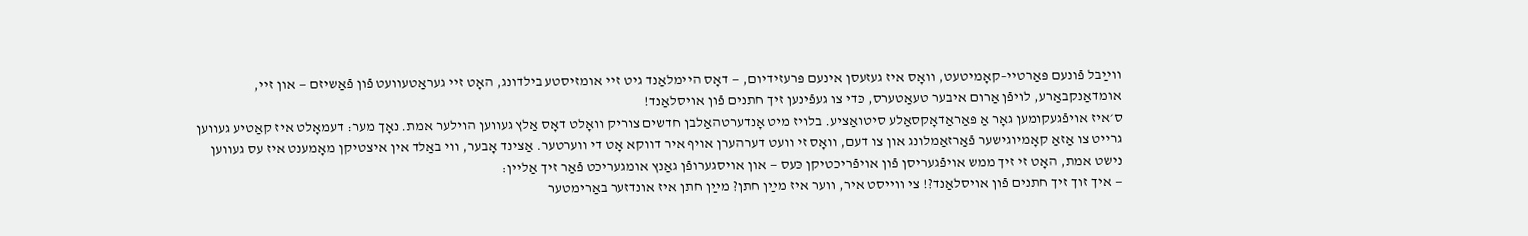װײַבל פֿונעם פּאַרטײ–קאָמיטעט, װאָס איז געזעסן אינעם פּרעזידיום, — דאָס היימלאַנד גיט זײ אומזיסטע בילדונג, האָט זײ געראַטעװעט פֿון פֿאַשיזם — און זײ, אומדאַנקבאַרע, לױפֿן אַרום איבער טעאַטערס, כּדי צו געפֿינען זיך חתנים פֿון אױסלאַנד!
ס׳איז אױפֿגעקומען גאָר אַ פּאַראַדאָקסאַלע סיטואַציע. בלױז מיט אָנדערטהאַלבן חדשים צוריק װאָלט דאָס אַלץ געװען הױלער אמת. נאָך מער: דעמאָלט איז קאַטיע געװען גרײט צו אַזאַ קאָמיוגישער פֿאַרזאַמלונג און צו דעם, װאָס זי װעט דערהערן אױף איר דװקא אָט די װערטער. אַצינד אָבער, װי באַלד אין איצטיקן מאָמענט איז עס געװען נישט אמת, האָט זי זיך ממש אױפֿגעריסן פֿון אױפֿריכטיקן כּעס — און אױסגערופֿן גאַנץ אומגעריכט פֿאַר זיך אַלײן:
— איך זוך זיך חתנים פֿון אױסלאַנד?! צי װײסט איר, װער איז מײַן חתן? מײַן חתן איז אונדזער באַרימטער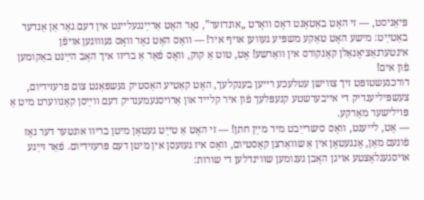פּיאַניסט, — זי האָט באַטאָנט דאָס װאָרט „אונדזער‟, נאָר האָט אַרײַנגעלײגט אין דעם גאָר אַן אַנדער באַטײַט: מישע האָט טאַקע משפּיע געװען אױף איר! — װאָס האָט נאָר װאָס געװוּנען אױפֿן אינטערנאַציאָנאַלן קאָנקורס אין װאַרשע! אָט, טוט אַ קוק, װאָס פֿאַר אַ בריװ איך האָב הײַנט באַקומען פֿון אים!
דורכגעשטופּט זיך צװישן עטלעכע רײען בענקלעך, האָט קאַטיע האַסטיק געשפּאַנט צום פּרעזידיום, צעשפּיליענדיק די אײבערשטע קנעפּלעך פֿון איר קלײד און אַרױסנעמענדיק דעם װײַסן קאָנװערט מיט אַ פּױלישער מאַרקע.
— אָט, לײענט, װאָס ס׳שרײַבט מיר מײַן חתן! — זי האָט אַ טײַט געטאָן מיטן בריװ אונטער דער נאָז פֿונעם מאַן, אָנגעטאָן אין אַ שװאַרצן קאָסטיום, װאָס איז געזעסן אין מיטן דעם פּרעזידיום. פֿאַר זײַנע אױסגעגלאָצטע אױגן האָבן גענומען שװינדלען די שורות: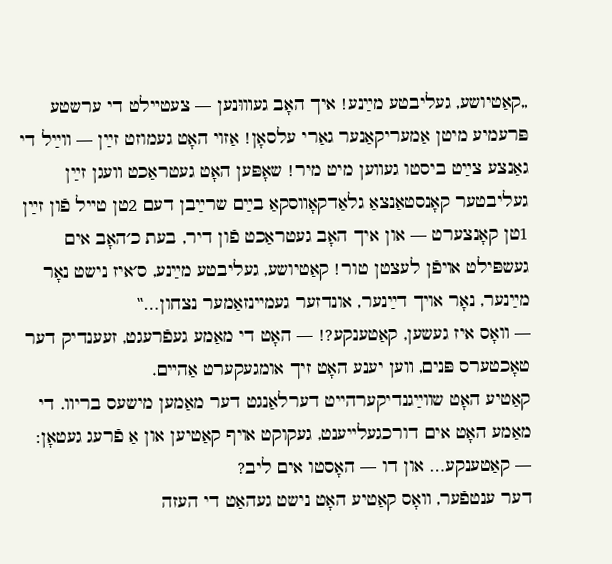„קאַטיושע, געליבטע מײַנע! איך האָב געװוּנען — צעטײלט די ערשטע פּרעמיע מיטן אַמעריקאַנער גאַרי עלסאָן! אַזױ האָט געמוזט זײַן — װײַל די גאַנצע צײַט ביסטו געװען מיט מיר! שאָפּען האָט געטראַכט װעגן זײַן געליבטער קאָנסטאַנצאַ גלאַדקאָװסקאַ בײַם שרײַבן דעם 2טן טײל פֿון זײַן 1טן קאָנצערט — און איך האָב געטראַכט פֿון דיר, בעת כ׳האָב אים געשפּילט אױפֿן לעצטן טור! קאַטיושע, געליבטע מײַנע, ס׳איז נישט נאָר מײַנער, נאָר אױך דײַנער, אונדזער געמײנזאַמער נצחון…‟
— װאָס איז געשען, קאַטענקע?! — האָט די מאַמע געפֿרעגט, זעענדיק דער טאָכטערס פּנים, װען יענע האָט זיך אומגעקערט אַהײם.
קאַטיע האָט שװײַגנדיקערהײט דערלאַנגט דער מאַמען מישעס בריװ. די מאַמע האָט אים דורכגעלײענט, געקוקט אױף קאַטיען און אַ פֿרעג געטאָן:
— קאַטענקע… און דו — האָסטו אים ליב?
דער ענטפֿער, װאָס קאַטיע האָט נישט געהאַט די העזה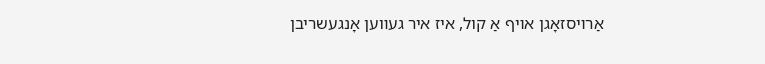אַרױסזאָגן אױף אַ קול, איז איר געװען אָנגעשריבן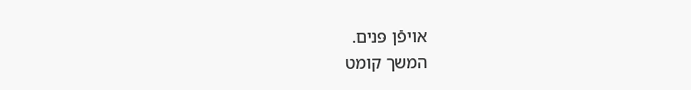אױפֿן פּנים.
המשך קומט